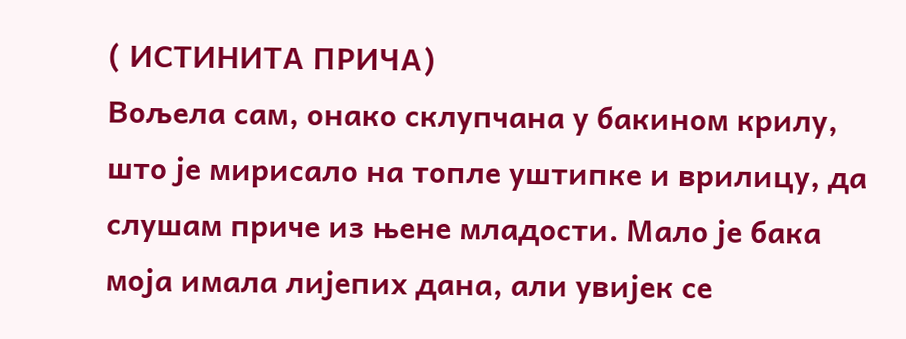( ИСТИНИТА ПРИЧА)
Вољела сам, онако склупчана у бакином крилу, што је мирисало на топле уштипке и врилицу, да слушам приче из њене младости. Мало је бака моја имала лијепих дана, али увијек се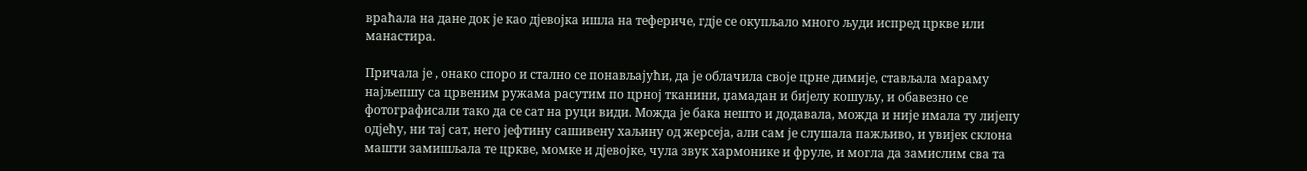враћала на дане док је као дјевојка ишла на тефериче, гдје се окупљало много људи испред цркве или манастира.

Причала је , онако споро и стално се понављајући, да је облачила своје црне димије, стављала мараму најљепшу са црвеним ружама расутим по црној тканини, џамадан и бијелу кошуљу, и обавезно се фотографисали тако да се сат на руци види. Можда је бака нешто и додавала, можда и није имала ту лијепу одјећу, ни тај сат, него јефтину сашивену хаљину од жерсеја, али сам је слушала пажљиво, и увијек склона машти замишљала те цркве, момке и дјевојке, чула звук хармонике и фруле, и могла да замислим сва та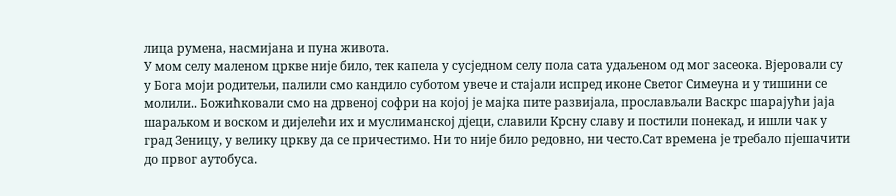лица румена, насмијана и пуна живота.
У мом селу маленом цркве није било, тек капела у сусједном селу пола сата удаљеном од мог засеока. Вјеровали су у Бога моји родитељи, палили смо кандило суботом увече и стајали испред иконе Светог Симеуна и у тишини се молили.. Божићковали смо на дрвеној софри на којој је мајка пите развијала, прослављали Васкрс шарајући јаја шараљком и воском и дијелећи их и муслиманској дјеци, славили Крсну славу и постили понекад, и ишли чак у град Зеницу, у велику цркву да се причестимо. Ни то није било редовно, ни често.Сат времена је требало пјешачити до првог аутобуса.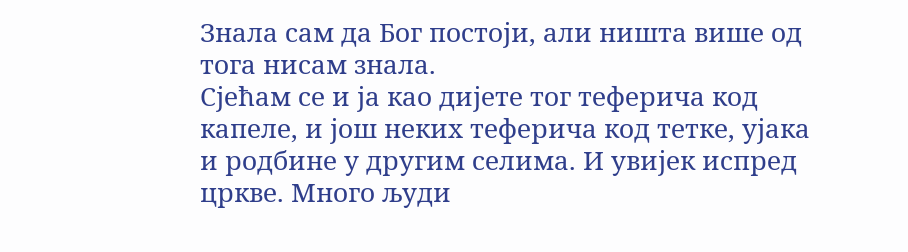Знала сам да Бог постоји, али ништа више од тога нисам знала.
Сјећам се и ја као дијете тог теферича код капеле, и још неких теферича код тетке, ујака и родбине у другим селима. И увијек испред цркве. Много људи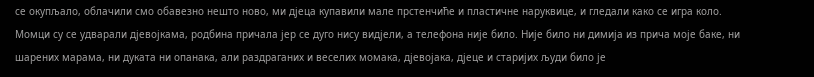се окупљало, облачили смо обавезно нешто ново, ми дјеца купавили мале прстенчиће и пластичне наруквице, и гледали како се игра коло. Момци су се удварали дјевојкама, родбина причала јер се дуго нису видјели, а телефона није било. Није било ни димија из прича моје баке, ни шарених марама, ни дуката ни опанака, али раздраганих и веселих момака, дјевојака, дјеце и старијих људи било је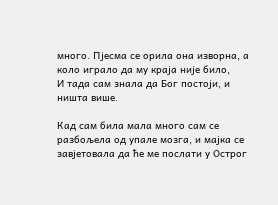много. Пјесма се орила она изворна, а коло играло да му краја није било,
И тада сам знала да Бог постоји, и ништа више.

Кад сам била мала много сам се разбољела од упале мозга, и мајка се завјетовала да ће ме послати у Острог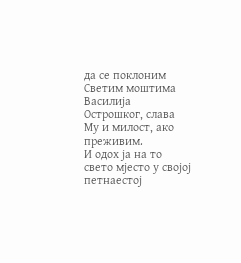да се поклоним Светим моштима Василија Острошког, слава Му и милост, ако преживим.
И одох ја на то свето мјесто у својој петнаестој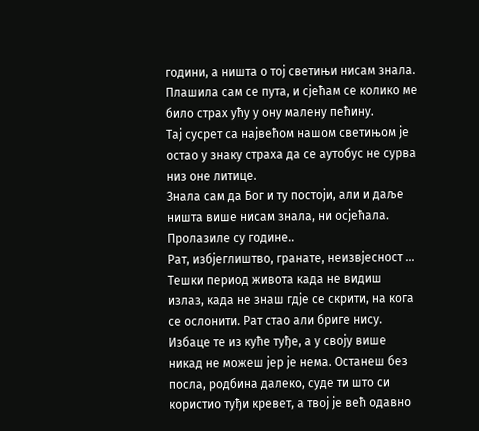години, а ништа о тој светињи нисам знала. Плашила сам се пута, и сјећам се колико ме било страх ућу у ону малену пећину.
Тај сусрет са највећом нашом светињом је остао у знаку страха да се аутобус не сурва низ оне литице.
Знала сам да Бог и ту постоји, али и даље ништа више нисам знала, ни осјећала.
Пролазиле су године..
Рат, избјеглиштво, гранате, неизвјесност …
Тешки период живота када не видиш излаз, када не знаш гдје се скрити, на кога се ослонити. Рат стао али бриге нису. Избаце те из куће туђе, а у своју више никад не можеш јер је нема. Останеш без посла, родбина далеко, суде ти што си користио туђи кревет, а твој је већ одавно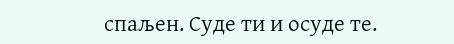спаљен. Суде ти и осуде те.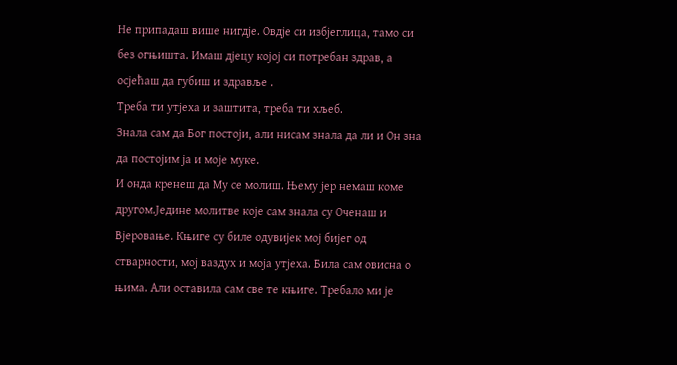Не припадаш више нигдје. Овдје си избјеглица, тамо си без огњишта. Имаш дјецу којој си потребан здрав, а осјећаш да губиш и здравље .
Треба ти утјеха и заштита, треба ти хљеб.
Знала сам да Бог постоји, али нисам знала да ли и Он зна да постојим ја и моје муке.
И онда кренеш да Му се молиш. Њему јер немаш коме другом.Једине молитве које сам знала су Оченаш и Вјеровање. Књиге су биле одувијек мој бијег од стварности, мој ваздух и моја утјеха. Била сам овисна о њима. Али оставила сам све те књиге. Требало ми је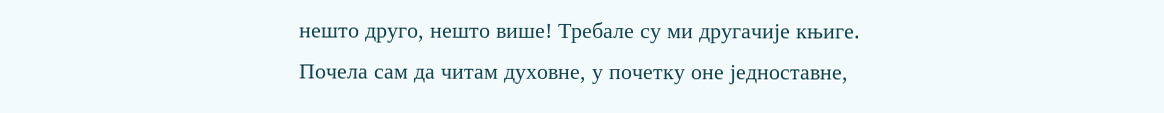нешто друго, нешто више! Требале су ми другачије књиге.
Почела сам да читам духовне, у почетку оне једноставне,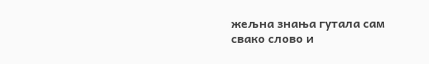жељна знања гутала сам свако слово и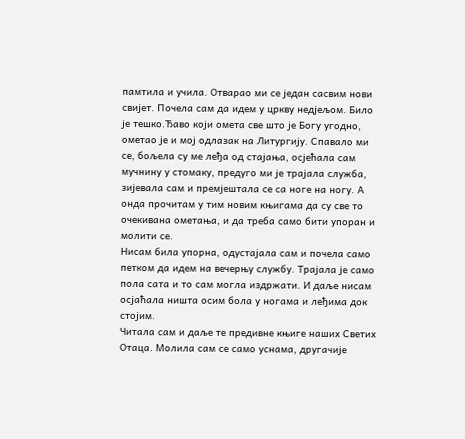памтила и учила. Отварао ми се један сасвим нови свијет. Почела сам да идем у цркву недјељом. Било је тешко.Ђаво који омета све што је Богу угодно, ометао је и мој одлазак на Литургију. Спавало ми се, бољела су ме леђа од стајања, осјећала сам мучнину у стомаку, предуго ми је трајала служба, зијевала сам и премјештала се са ноге на ногу. А онда прочитам у тим новим књигама да су све то очекивана ометања, и да треба само бити упоран и молити се.
Нисам била упорна, одустајала сам и почела само петком да идем на вечерњу службу. Трајала је само пола сата и то сам могла издржати. И даље нисам осјаћала ништа осим бола у ногама и леђима док стојим.
Читала сам и даље те предивне књиге наших Светих Отаца. Молила сам се само уснама, другачије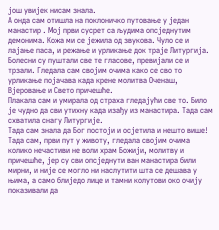још увијек нисам знала.
А онда сам отишла на поклоничко путовање у један манастир . Мој први сусрет са људима опсједнутим демонима. Кожа ми се јежила од звукова. Чуло се и лајање паса, и режање и урликање док траје Литургија. Болесни су пуштали све те гласове, превијали се и трзали. Гледала сам својим очима како се сво то урликање појачава када крене молитва Оченаш, Вјеровање и Свето причешће.
Плакала сам и умирала од страха гледајући све то. Било је чудно да сви утихну када изађу из манастира. Тада сам схватила снагу Литургије.
Тада сам знала да Бог постоји и осјетила и нешто више!
Тада сам, први пут у животу, гледала својим очима колико нечастиви не воли храм Божији, молитву и причешће, јер су сви опсједнути ван манастира били мирни, и није се могло ни наслутити шта се дешава у њима, а само блиједо лице и тамни колутови око очију показивали да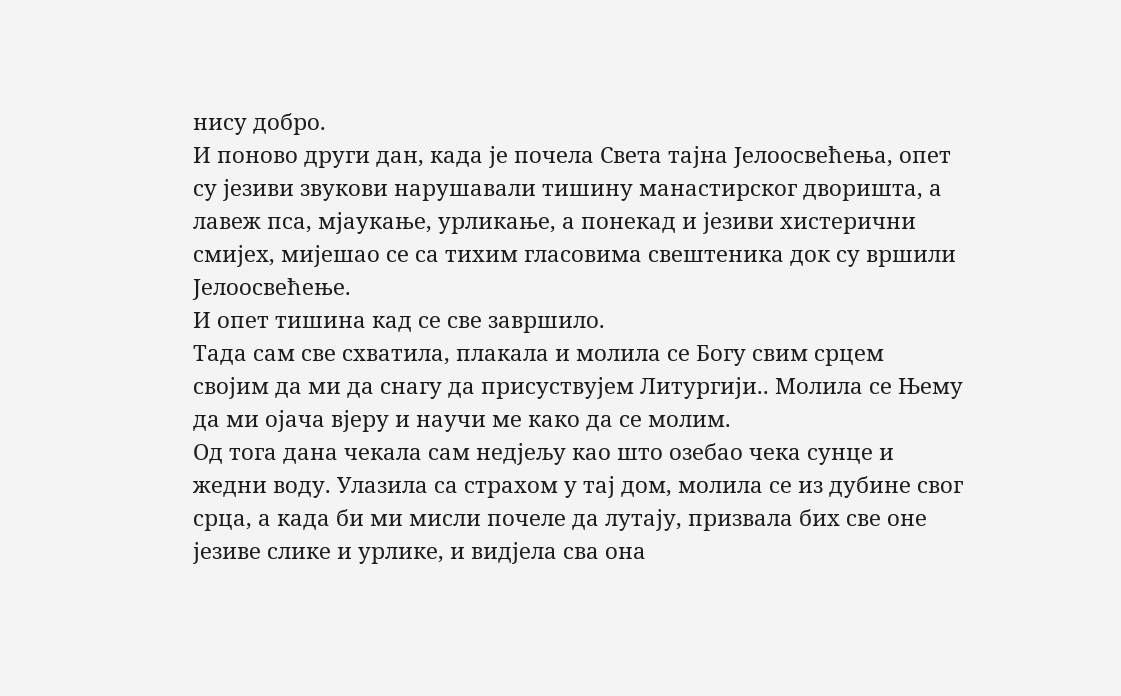нису добро.
И поново други дан, када је почела Света тајна Јелоосвећења, опет су језиви звукови нарушавали тишину манастирског дворишта, а лавеж пса, мјаукање, урликање, а понекад и језиви хистерични смијех, мијешао се са тихим гласовима свештеника док су вршили Јелоосвећење.
И опет тишина кад се све завршило.
Тада сам све схватила, плакала и молила се Богу свим срцем својим да ми да снагу да присуствујем Литургији.. Молила се Њему да ми ојача вјеру и научи ме како да се молим.
Од тога дана чекала сам недјељу као што озебао чека сунце и жедни воду. Улазила са страхом у тај дом, молила се из дубине свог срца, а када би ми мисли почеле да лутају, призвала бих све оне језиве слике и урлике, и видјела сва она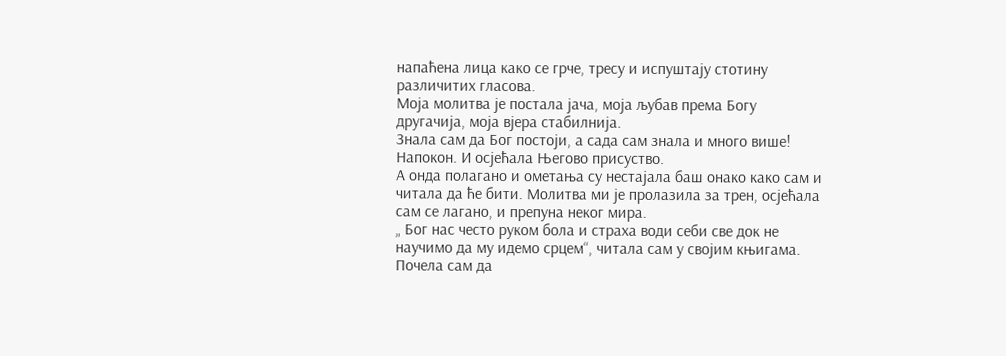напаћена лица како се грче, тресу и испуштају стотину различитих гласова.
Моја молитва је постала јача, моја љубав према Богу другачија, моја вјера стабилнија.
Знала сам да Бог постоји, а сада сам знала и много више! Напокон. И осјећала Његово присуство.
А онда полагано и ометања су нестајала баш онако како сам и читала да ће бити. Молитва ми је пролазила за трен, осјећала сам се лагано, и препуна неког мира.
„ Бог нас често руком бола и страха води себи све док не научимо да му идемо срцем“, читала сам у својим књигама.
Почела сам да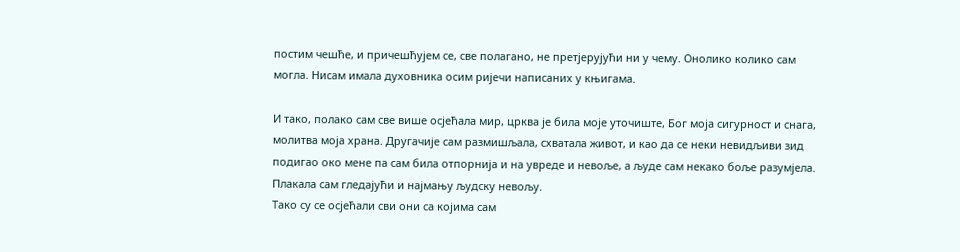постим чешће, и причешћујем се, све полагано, не претјерујући ни у чему. Онолико колико сам могла. Нисам имала духовника осим ријечи написаних у књигама.

И тако, полако сам све више осјећала мир, црква је била моје уточиште, Бог моја сигурност и снага, молитва моја храна. Другачије сам размишљала, схватала живот, и као да се неки невидљиви зид подигао око мене па сам била отпорнија и на увреде и невоље, а људе сам некако боље разумјела. Плакала сам гледајући и најмању људску невољу.
Тако су се осјећали сви они са којима сам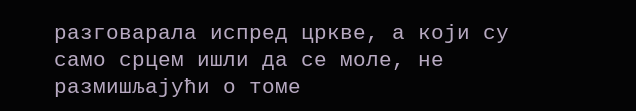разговарала испред цркве, а који су само срцем ишли да се моле, не размишљајући о томе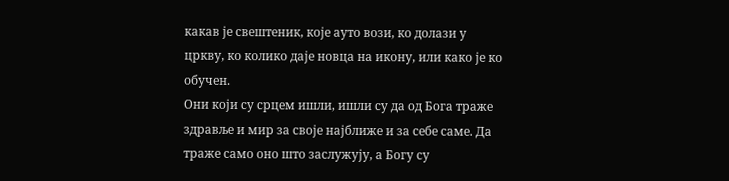какав је свештеник, које ауто вози, ко долази у цркву, ко колико даје новца на икону, или како је ко обучен.
Они који су срцем ишли, ишли су да од Бога траже здравље и мир за своје најближе и за себе саме. Да траже само оно што заслужују, а Богу су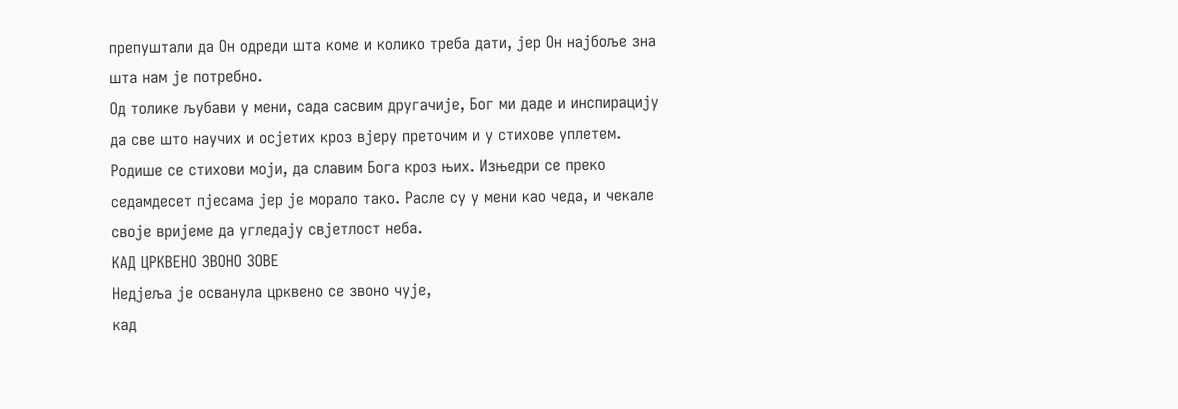препуштали да Он одреди шта коме и колико треба дати, јер Он најбоље зна шта нам је потребно.
Од толике љубави у мени, сада сасвим другачије, Бог ми даде и инспирацију да све што научих и осјетих кроз вјеру преточим и у стихове уплетем. Родише се стихови моји, да славим Бога кроз њих. Изњедри се преко седамдесет пјесама јер је морало тако. Расле су у мени као чеда, и чекале своје вријеме да угледају свјетлост неба.
КАД ЦРКВЕНО ЗВОНО ЗОВЕ
Недјеља је осванула црквено се звоно чује,
кад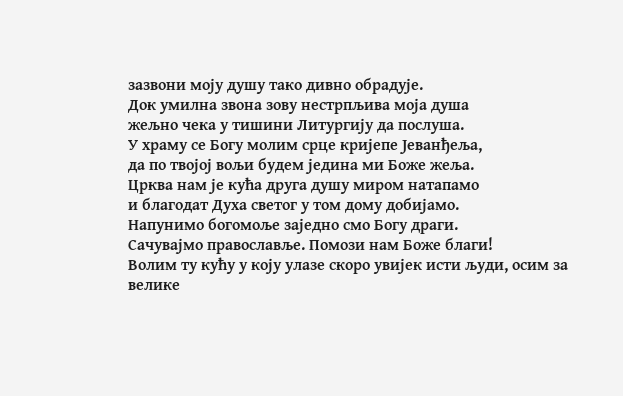зазвони моју душу тако дивно обрадује.
Док умилна звона зову нестрпљива моја душа
жељно чека у тишини Литургију да послуша.
У храму се Богу молим срце кријепе Јеванђеља,
да по твојој вољи будем једина ми Боже жеља.
Црква нам је кућа друга душу миром натапамо
и благодат Духа светог у том дому добијамо.
Напунимо богомоље заједно смо Богу драги.
Сачувајмо православље. Помози нам Боже благи!
Волим ту кућу у коју улазе скоро увијек исти људи, осим за велике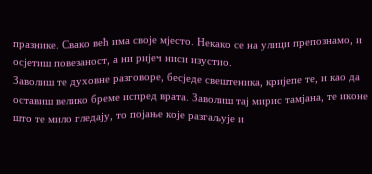празнике. Свако већ има своје мјесто. Некако се на улици препознамо, и осјетиш повезаност, а ни ријеч ниси изустио.
Заволиш те духовне разговоре, бесједе свештеника, кријепе те, и као да оставиш велико бреме испред врата. Заволиш тај мирис тамјана, те иконе што те мило гледају, то појање које разгаљује и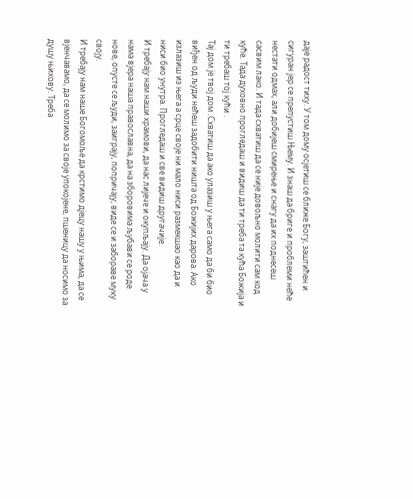даје радост тиху. У том дому осјетиш се ближе Богу, заштићен и сигуран јер се препустиш Њему. И знаш да бриге и проблеми неће нестати одмах, али добијеш смирење и снагу да их поднесеш сасвим лако. И тада схватиш да се није довољно молити сам код куће. Тада духовно прогледаш и видиш да ти треба та кућа Божија и ти требаш тој кући .
Тај дом је твој дом .Схватиш да ако улазиш у њега само да би био виђен од људи нећеш задобити ништа од Божијих дарова. Ако излазиш из њега а срце своје ни мало ниси размекшао као да и ниси био унутра. Прогледаш и све видиш другачије.
И требају нам наши храмови, да нас лијече и окупљају. Да ојача у нама вјера наша православна, да на зборовима љубави се роде нове, опусте се људи, заиграју, попричају, виде се и забораве муку своју.
И требају нам наше Богомоље да крстимо дјецу нашу у њима, да се вјенчавамо, да се молимо за своје упокојене, пшеницу да носимо за душу њихову. Треба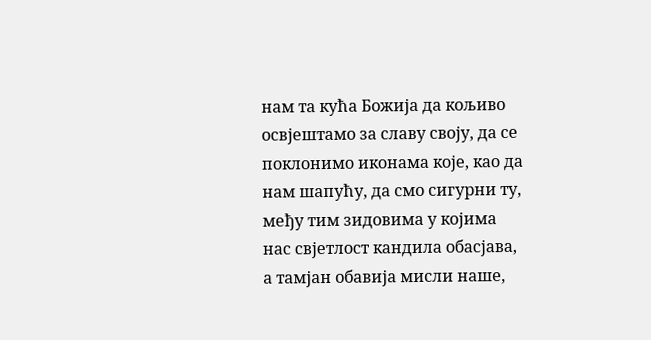нам та кућа Божија да кољиво освјештамо за славу своју, да се поклонимо иконама које, као да нам шапућу, да смо сигурни ту, међу тим зидовима у којима нас свјетлост кандила обасјава, а тамјан обавија мисли наше,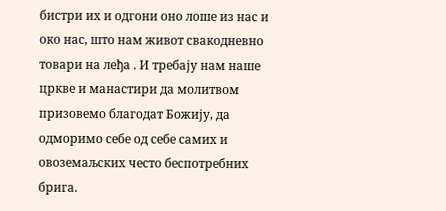бистри их и одгони оно лоше из нас и око нас, што нам живот свакодневно товари на леђа . И требају нам наше цркве и манастири да молитвом призовемо благодат Божију, да одморимо себе од себе самих и овоземаљских често беспотребних брига.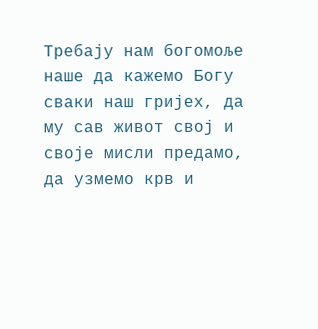Требају нам богомоље наше да кажемо Богу сваки наш гријех, да му сав живот свој и своје мисли предамо, да узмемо крв и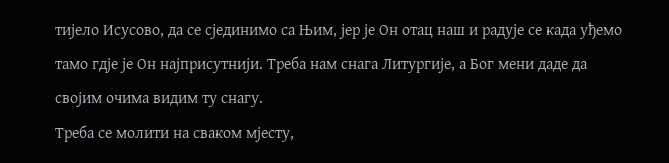тијело Исусово, да се сјединимо са Њим, јер је Он отац наш и радује се када уђемо тамо гдје је Он најприсутнији. Треба нам снага Литургије, а Бог мени даде да својим очима видим ту снагу.
Треба се молити на сваком мјесту,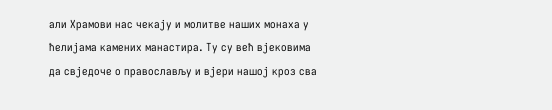али Храмови нас чекају и молитве наших монаха у ћелијама камених манастира. Ту су већ вјековима да свједоче о православљу и вјери нашој кроз сва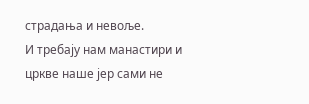страдања и невоље.
И требају нам манастири и цркве наше јер сами не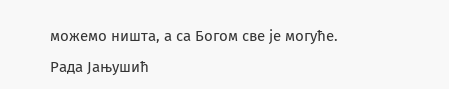можемо ништа, а са Богом све је могуће.
Рада Јањушић